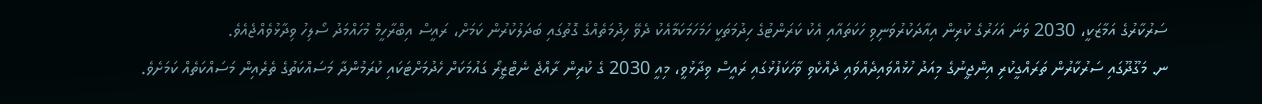ސަރުކާރުގެ އަމާޒަކީ، 2030 ވަނަ އަހަރުގެ ކުރިން އިއާދަކުރުވަނިވި ހަކަތައާއި އެކު ކަރަންޓުގެ ހިދުމަތަކީ ހަމަހަމަކަމާއެކު ދެވޭ ހިދުމަތެއްގެ ގޮތުގައި ބަދަލުކުރުން ކަމަށް، ރައީސް އިބްރާހީމް މުހައްމަދު ސޯލިހު ވިދާޅުވެއްޖެއެވެ.
ނ. މަގޫދޫގައި ސަރުކާރުން ތަރައްގީކުރި އިންޖީނުގެ މިއަދު ހުޅުއްވައިދެއްވައި ދެއްކެވި ވާހަކަފުޅުގައި ރައީސް ވިދާޅުވީ، މިއީ 2030 ގެ ކުރިން ރާއްޖެ ނެޓްޒީރޯ ގައުމަކަށް ހެދުމަށްޓަކައި ކުރަމުންދާ މަސައްކަތުގެ ތެރެއިން މަސައްކަތެއް ކަމަށެވެ.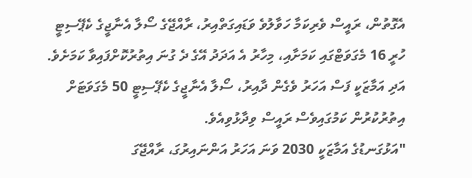އެގޮތުން، ރައީސް ވެރިކަމާ ހަވާލުވެ ވަޑައިގަތްއިރު، ރާއްޖޭގެ ސޯލާ އެނާޖީގެ ކެޕޭސިޓީ ހުރީ 16 މެގަވަޓްގައި ކަމަށާއި، މިހާރު އެ އަދަދު އޭގެ ދެ ގުނަ އިތުރުކޮށްފައިވާ ކަމަށެވެ. އަދި އަމާޒަކީ ފަސް އަހަރު ވެގެން ދާއިރު، ސޯލާ އެނާޖީގެ ކެޕޭސިޓީ 50 މެގަވަޓަށް އިތުރުކުރުން ކަމުގައިވެސް ރައީސް ވިދާޅުވިއެވެ.
"އަޅުގަނޑުގެ އަމާޒަކީ 2030 ވަނަ އަހަރު އަންނައިރުގަ، ރާއްޖޭގަ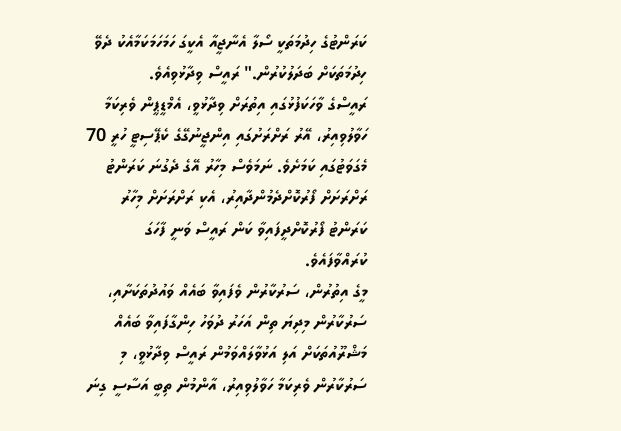ކަރަންޓުގެ ހިދުމަތަކީ ސޯލާ އެނާޖީއާ އެކީގަ ހަމަހަމަކަމާއެކު ދެވޭ ހިދުމަތަކަށް ބަދަލުކުރުން." ރައީސް ވިދާޅުވިއެވެ.
ރައީސްގެ ވާހަކަފުޅުގައި އިތުރަށް ވިދާޅުވީ، އެމްޑީޕީން ވެރިކަމާ ހަވާލުވިއިރު، އޭރު ރަށްރަށުގައި އިންޖީނުގޭގެ ކެޕޭސިޓީ ހުރީ 70 މެގަވަޓުގައި ކަމަށެވެ. ނަމަވެސް މިހާރު އޭގެ ދެގުނަ ކަރަންޓު ރަށްރަށަށް ފޯރުކޮށްދެމުންދާއިރު، އެކި ރަށްރަށަށް މިހާރު ކަރަންޓު ފޯރުކޮށްދީފައިވާ ކަން ރައީސް ވަނީ ފާހަގަ ކުރައްވާފައެވެ.
މީގެ އިތުރުން، ސަރުކާރުން ވެފައިވާ ބައެއް ވައުދުތަކަށާއި، ސަރުކާރުން މިދިޔަ ތިން އަހަރު ދުވަހު ހިންގާފައިވާ ބައެއް މަޝްރޫއުތަކަށް އަލި އަޅުވާލައްވަމުން ރައީސް ވިދާޅުވީ، މި ސަރުކާރުން ވެރިކަމާ ހަވާލުވިއިރު، އާންމުން ތިބީ އަސާސީ ގިނަ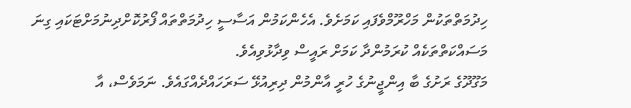ހިދުމަތްތަކުން މަހްރޫމްވެފައި ކަމަށެވެ. އެހެންކަމުން އަސާސީ ހިދުމަތްތައް ފޯރުކޮށްދިނުމަށްޓަކައި ގިނަ މަސައްކަތްތަކެއް ކުރަމުންދާ ކަމަށް ރައީސް ވިދާޅުވިއެވެ.
މަގޫދޫގެ ރަށުގެ ބާ އިންޖީނުގެ ހުރީ އާންމުން ދިރިއުޅޭ ސަރަހައްދެއްގައެވެ. ނަމަވެސް، އާ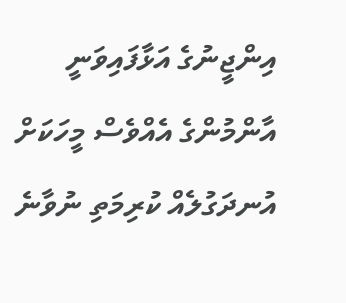އިންޖީނުގެ އަޅާފައިވަނީ އާންމުންގެ އެއްވެސް މީހަކަށް އުނދަގުލެއް ކުރިމަތި ނުވާނެ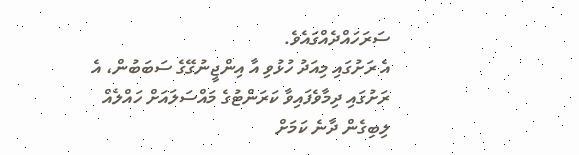ސަރަހައްދެއްގައެވެ.
އެ ރަށުގައި މިއަދު ހުޅުވި އާ އިންޖީނުގޭގެ ސަބަބުން، އެ ރަށުގައި ދިމާވެފައިވާ ކަރަންޓުގެ މައްސަލައަށް ހައްލެއް ލިބިގެން ދާނެ ކަމަށް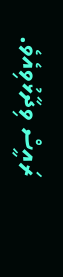ރައީސް ވިދާޅުވިއެވެ.